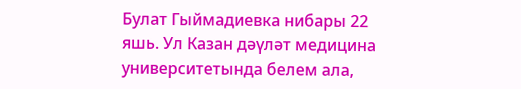Булат Гыймадиевка нибары 22 яшь. Ул Казан дәүләт медицина университетында белем ала,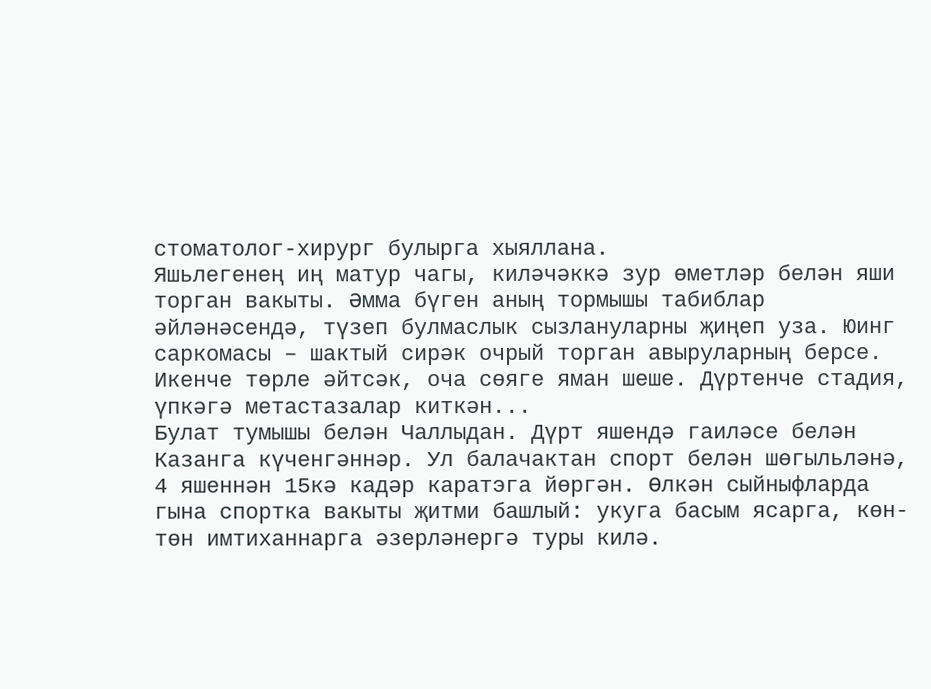стоматолог-хирург булырга хыяллана.
Яшьлегенең иң матур чагы, киләчәккә зур өметләр белән яши торган вакыты. Әмма бүген аның тормышы табиблар әйләнәсендә, түзеп булмаслык сызлануларны җиңеп уза. Юинг саркомасы – шактый сирәк очрый торган авыруларның берсе. Икенче төрле әйтсәк, оча сөяге яман шеше. Дүртенче стадия, үпкәгә метастазалар киткән...
Булат тумышы белән Чаллыдан. Дүрт яшендә гаиләсе белән Казанга күченгәннәр. Ул балачактан спорт белән шөгыльләнә, 4 яшеннән 15кә кадәр каратэга йөргән. Өлкән сыйныфларда гына спортка вакыты җитми башлый: укуга басым ясарга, көн-төн имтиханнарга әзерләнергә туры килә.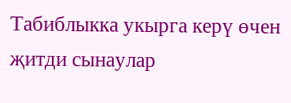Табиблыкка укырга керү өчен җитди сынаулар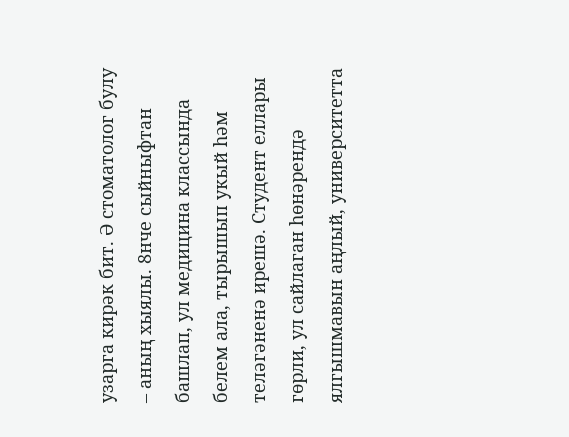узарга кирәк бит. Ә стоматолог булу – аның хыялы. 8нче сыйныфтан башлап, ул медицина классында белем ала, тырышып укый һәм теләгәненә ирешә. Студент еллары гөрли, ул сайлаган һөнәрендә ялгышмавын аңлый, университетта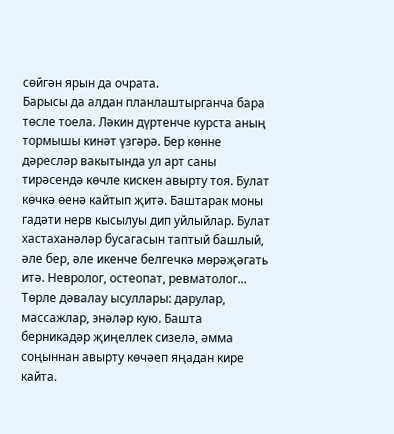сөйгән ярын да очрата.
Барысы да алдан планлаштырганча бара төсле тоела. Ләкин дүртенче курста аның тормышы кинәт үзгәрә. Бер көнне дәресләр вакытында ул арт саны тирәсендә көчле кискен авырту тоя. Булат көчкә өенә кайтып җитә. Баштарак моны гадәти нерв кысылуы дип уйлыйлар. Булат хастаханәләр бусагасын таптый башлый, әле бер, әле икенче белгечкә мөрәҗәгать итә. Невролог, остеопат, ревматолог... Төрле дәвалау ысуллары: дарулар, массажлар, энәләр кую. Башта берникадәр җиңеллек сизелә, әмма соңыннан авырту көчәеп яңадан кире кайта.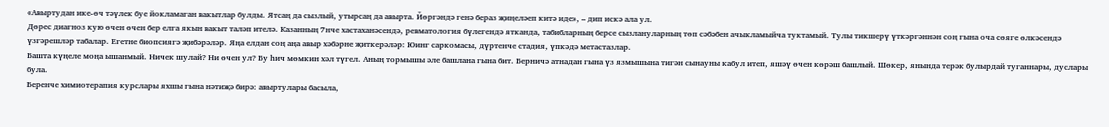«Авыртудан ике-өч тәүлек буе йокламаган вакытлар булды. Ятсаң да сызлый, утырсаң да авырта. Йөргәндә генә бераз җиңеләеп китә иде», – дип искә ала ул.
Дөрес диагноз кую өчен өчен бер елга якын вакыт таләп ителә. Казанның 7нче хастаханәсендә, ревматология бүлегендә ятканда, табибларның берсе сызлануларның төп сәбәбен ачыкламыйча туктамый. Тулы тикшерү үткәргәннән соң гына оча сөяге өлкәсендә үзгәрешләр табалар. Егетне биопсиягә җибәрәләр. Яңа елдан соң аңа авыр хәбәрне җиткерәләр: Юинг саркомасы, дүртенче стадия, үпкәдә метастазлар.
Башта күңеле моңа ышанмый. Ничек шулай? Ни өчен ул? Бу һич мөмкин хәл түгел. Аның тормышы әле башлана гына бит. Берничә атнадан гына үз язмышына тигән сынауны кабул итеп, яшәү өчен көрәш башлый. Шөкер, янында терәк булырдай туганнары, дуслары була.
Беренче химиотерапия курслары яхшы гына нәтиҗә бирә: авыртулары басыла,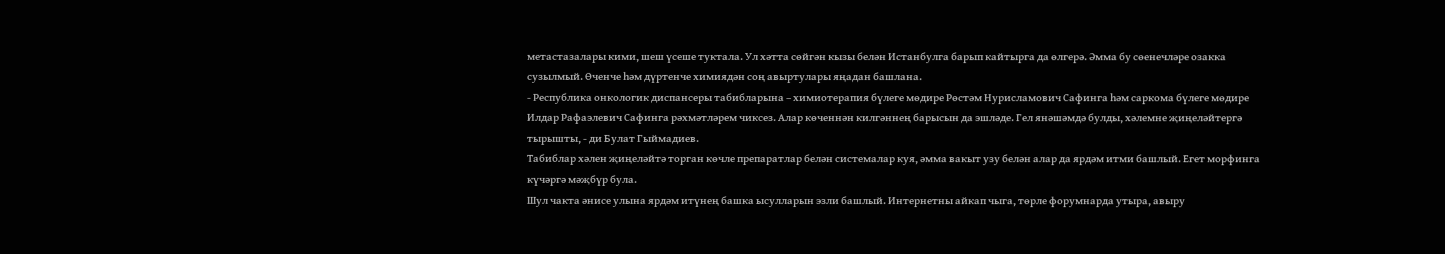метастазалары кими, шеш үсеше туктала. Ул хәтта сөйгән кызы белән Истанбулга барып кайтырга да өлгерә. Әмма бу сөенечләре озакка сузылмый. Өченче һәм дүртенче химиядән соң авыртулары яңадан башлана.
- Республика онкологик диспансеры табибларына – химиотерапия бүлеге мөдире Рөстәм Нурисламович Сафинга һәм саркома бүлеге мөдире Илдар Рафаэлевич Сафинга рәхмәтләрем чиксез. Алар көченнән килгәннең барысын да эшләде. Гел янәшәмдә булды, хәлемне җиңеләйтергә тырышты, - ди Булат Гыймадиев.
Табиблар хәлен җиңеләйтә торган көчле препаратлар белән системалар куя, әмма вакыт узу белән алар да ярдәм итми башлый. Егет морфинга күчәргә мәҗбүр була.
Шул чакта әнисе улына ярдәм итүнең башка ысулларын эзли башлый. Интернетны айкап чыга, төрле форумнарда утыра, авыру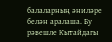балаларның әниләре белән аралаша. Бу рәвешле Кытайдагы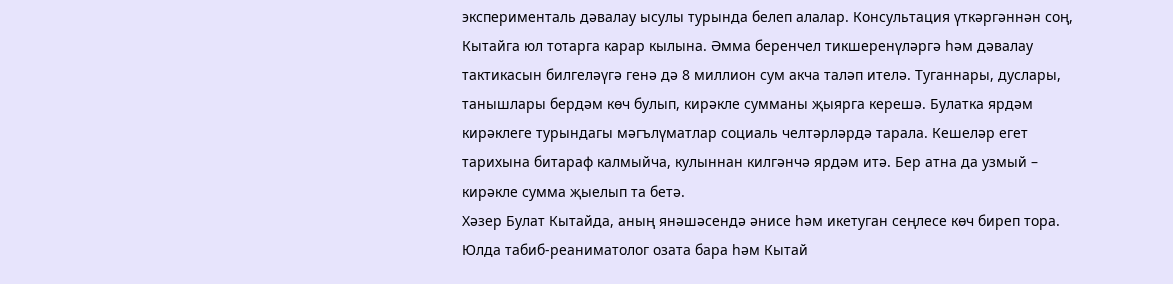эксперименталь дәвалау ысулы турында белеп алалар. Консультация үткәргәннән соң, Кытайга юл тотарга карар кылына. Әмма беренчел тикшеренүләргә һәм дәвалау тактикасын билгеләүгә генә дә 8 миллион сум акча таләп ителә. Туганнары, дуслары, танышлары бердәм көч булып, кирәкле сумманы җыярга керешә. Булатка ярдәм кирәклеге турындагы мәгълүматлар социаль челтәрләрдә тарала. Кешеләр егет тарихына битараф калмыйча, кулыннан килгәнчә ярдәм итә. Бер атна да узмый – кирәкле сумма җыелып та бетә.
Хәзер Булат Кытайда, аның янәшәсендә әнисе һәм икетуган сеңлесе көч биреп тора. Юлда табиб-реаниматолог озата бара һәм Кытай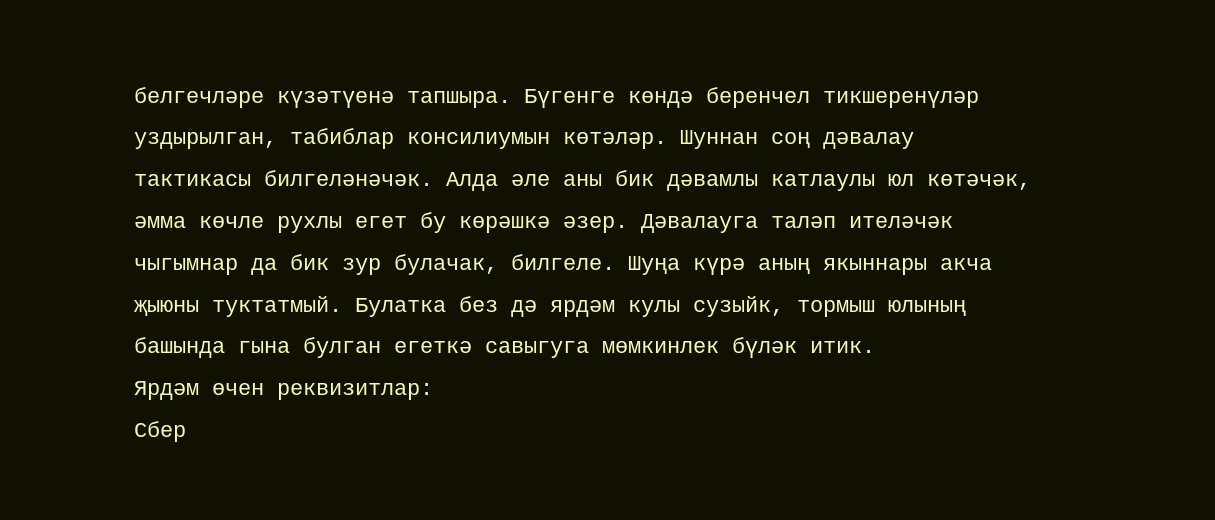белгечләре күзәтүенә тапшыра. Бүгенге көндә беренчел тикшеренүләр уздырылган, табиблар консилиумын көтәләр. Шуннан соң дәвалау тактикасы билгеләнәчәк. Алда әле аны бик дәвамлы катлаулы юл көтәчәк, әмма көчле рухлы егет бу көрәшкә әзер. Дәвалауга таләп ителәчәк чыгымнар да бик зур булачак, билгеле. Шуңа күрә аның якыннары акча җыюны туктатмый. Булатка без дә ярдәм кулы сузыйк, тормыш юлының башында гына булган егеткә савыгуга мөмкинлек бүләк итик.
Ярдәм өчен реквизитлар:
Сбер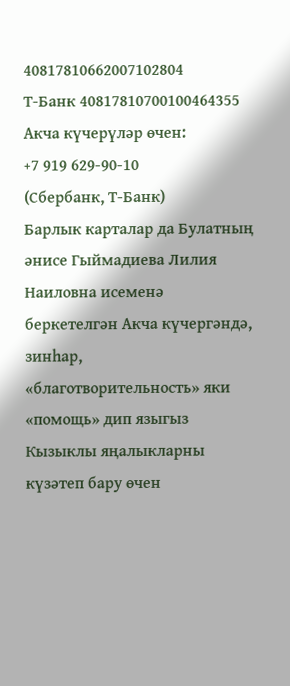40817810662007102804
Т-Банк 40817810700100464355
Акча күчерүләр өчен:
+7 919 629-90-10
(Сбербанк, Т-Банк)
Барлык карталар да Булатның әнисе Гыймадиева Лилия Наиловна исеменә беркетелгән Акча күчергәндә, зинһар, «благотворительность» яки «помощь» дип языгыз
Кызыклы яңалыкларны күзәтеп бару өчен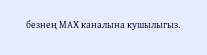безнең МАХ каналына кушылыгыз.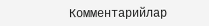Комментарийлар